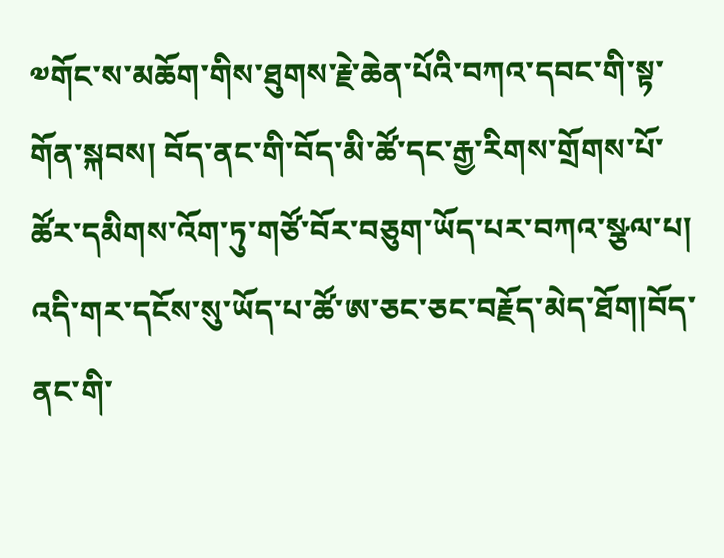༧གོང་ས་མཆོག་གིས་ཐུགས་རྗེ་ཆེན་པོའི་བཀའ་དབང་གི་སྟ་གོན་སྐབས། བོད་ནང་གི་བོད་མི་ཚོ་དང་རྒྱ་རིགས་གྲོགས་པོ་ཚོར་དམིགས་འོག་ཏུ་གཙོ་བོར་བཅུག་ཡོད་པར་བཀའ་སྩལ་པ།
འདི་གར་དངོས་སུ་ཡོད་པ་ཚོ་ཨ་ཅང་ཅང་བརྗོད་མེད་ཐོག།བོད་ནང་གི་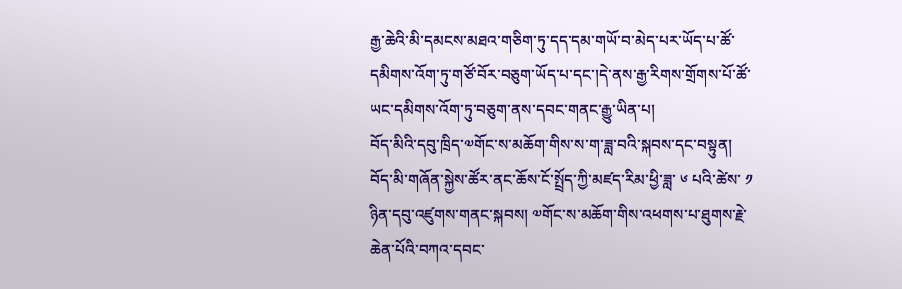རྒྱ་ཆེའི་མི་དམངས་མཐའ་གཅིག་ཏུ་དད་དམ་གཡོ་བ་མེད་པར་ཡོད་པ་ཚོ་དམིགས་འོག་ཏུ་གཙོ་བོར་བཅུག་ཡོད་པ་དང་།དེ་ནས་རྒྱ་རིགས་གྲོགས་པོ་ཚོ་ཡང་དམིགས་འོག་ཏུ་བཅུག་ནས་དབང་གནང་རྒྱུ་ཡིན་པ།
བོད་མིའི་དབུ་ཁྲིད་༧གོང་ས་མཆོག་གིས་ས་ག་ཟླ་བའི་སྐབས་དང་བསྟུན། བོད་མི་གཞོན་སྐྱེས་ཚོར་ནང་ཆོས་ངོ་སྤྲོད་ཀྱི་མཛད་རིམ་ཕྱི་ཟླ་ ༦ པའི་ཚེས་ ༡ ཉིན་དབུ་འཛུགས་གནང་སྐབས། ༧གོང་ས་མཆོག་གིས་འཕགས་པ་ཐུགས་རྗེ་ཆེན་པོའི་བཀའ་དབང་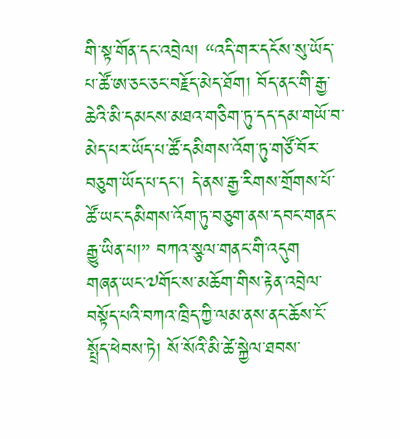གི་སྟ་གོན་དང་འབྲེལ། “འདི་གར་དངོས་སུ་ཡོད་པ་ཚོ་ཨ་ཅང་ཅང་བརྗོད་མེད་ཐོག། བོད་ནང་གི་རྒྱ་ཆེའི་མི་དམངས་མཐའ་གཅིག་ཏུ་དད་དམ་གཡོ་བ་མེད་པར་ཡོད་པ་ཚོ་དམིགས་འོག་ཏུ་གཙོ་བོར་བཅུག་ཡོད་པ་དང་། དེ་ནས་རྒྱ་རིགས་གྲོགས་པོ་ཚོ་ཡང་དམིགས་འོག་ཏུ་བཅུག་ནས་དབང་གནང་རྒྱུ་ཡིན་པ།” བཀའ་སྩལ་གནང་གི་འདུག
གཞན་ཡང་༧གོང་ས་མཆོག་གིས་རྟེན་འབྲེལ་བསྟོད་པའི་བཀའ་ཁྲིད་ཀྱི་ལམ་ནས་ནང་ཆོས་ངོ་སྤྲོད་ཕེབས་ཏེ། སོ་སོའི་མི་ཚེ་སྐྱེལ་ཐབས་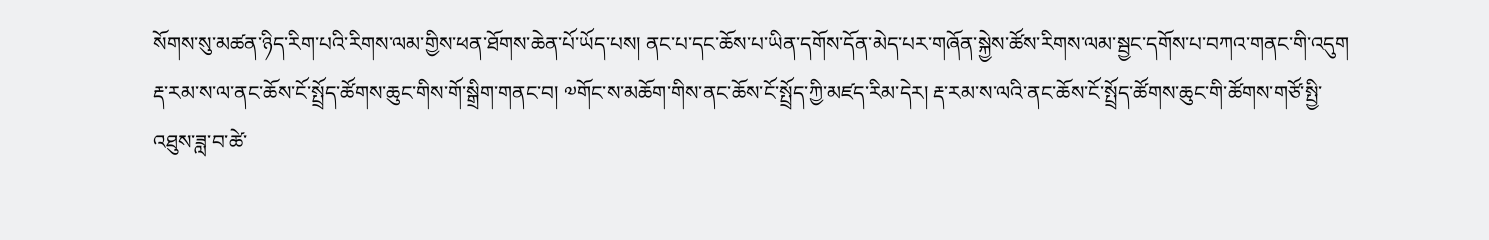སོགས་སུ་མཚན་ཉིད་རིག་པའི་རིགས་ལམ་གྱིས་ཕན་ཐོགས་ཆེན་པོ་ཡོད་པས། ནང་པ་དང་ཆོས་པ་ཡིན་དགོས་དོན་མེད་པར་གཞོན་སྐྱེས་ཚོས་རིགས་ལམ་སྦྱང་དགོས་པ་བཀའ་གནང་གི་འདུག
རྡ་རམ་ས་ལ་ནང་ཆོས་ངོ་སྤྲོད་ཚོགས་ཆུང་གིས་གོ་སྒྲིག་གནང་བ། ༧གོང་ས་མཆོག་གིས་ནང་ཆོས་ངོ་སྤྲོད་ཀྱི་མཛད་རིམ་དེར། རྡ་རམ་ས་ལའི་ནང་ཆོས་ངོ་སྤྲོད་ཚོགས་ཆུང་གི་ཚོགས་གཙོ་སྤྱི་འཐུས་ཟླ་བ་ཚེ་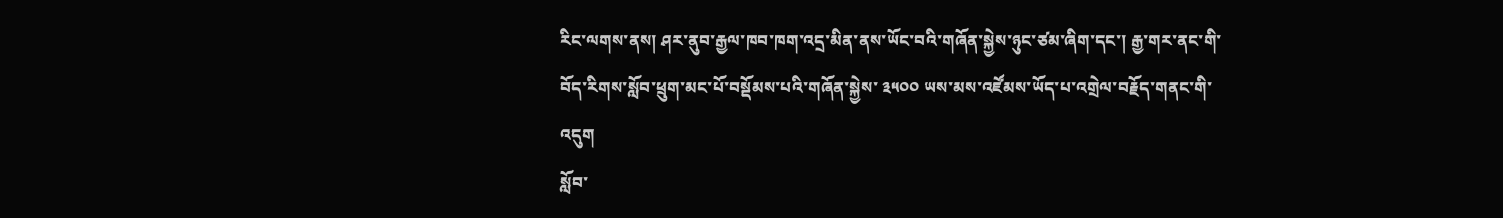རིང་ལགས་ནས། ཤར་ནུབ་རྒྱལ་ཁབ་ཁག་འདྲ་མིན་ནས་ཡོང་བའི་གཞོན་སྐྱེས་ཉུང་ཙམ་ཞིག་དང་། རྒྱ་གར་ནང་གི་བོད་རིགས་སློབ་ཕྲུག་མང་པོ་བསྡོམས་པའི་གཞོན་སྐྱེས་ ༣༥༠༠ ཡས་མས་འཛོམས་ཡོད་པ་འགྲེལ་བརྗོད་གནང་གི་འདུག
སློབ་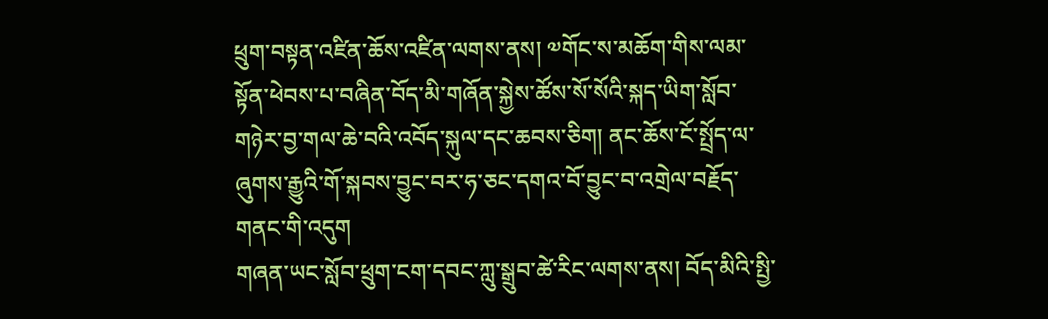ཕྲུག་བསྟན་འཛིན་ཆོས་འཛིན་ལགས་ནས། ༧གོང་ས་མཆོག་གིས་ལམ་སྟོན་ཕེབས་པ་བཞིན་བོད་མི་གཞོན་སྐྱེས་ཚོས་སོ་སོའི་སྐད་ཡིག་སློབ་གཉེར་བྱ་གལ་ཆེ་བའི་འབོད་སྐུལ་དང་ཆབས་ཅིག། ནང་ཆོས་ངོ་སྤྲོད་ལ་ཞུགས་རྒྱུའི་གོ་སྐབས་བྱུང་བར་ཧ་ཅང་དགའ་བོ་བྱུང་བ་འགྲེལ་བརྗོད་གནང་གི་འདུག
གཞན་ཡང་སློབ་ཕྲུག་ངག་དབང་ཀླུ་སྒྲུབ་ཚེ་རིང་ལགས་ནས། བོད་མིའི་སྤྱི་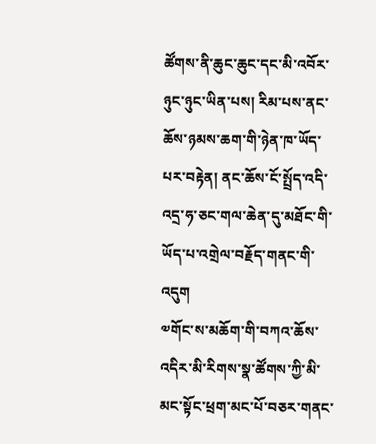ཚོགས་ནི་ཆུང་ཆུང་དང་མི་འབོར་ཉུང་ཉུང་ཡིན་པས། རིམ་པས་ནང་ཆོས་ཉམས་ཆག་གི་ཉེན་ཁ་ཡོད་པར་བརྟེན། ནང་ཆོས་ངོ་སྤྲོད་འདི་འདྲ་ཧ་ཅང་གལ་ཆེན་དུ་མཐོང་གི་ཡོད་པ་འགྲེལ་བརྗོད་གནང་གི་འདུག
༧གོང་ས་མཆོག་གི་བཀའ་ཆོས་འདིར་མི་རིགས་སྣ་ཚོགས་ཀྱི་མི་མང་སྟོང་ཕྲག་མང་པོ་བཅར་གནང་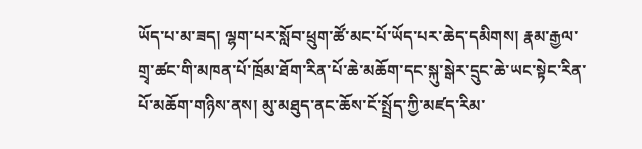ཡོད་པ་མ་ཟད། ལྷག་པར་སློབ་ཕྲུག་ཚོ་མང་པོ་ཡོད་པར་ཆེད་དམིགས། རྣམ་རྒྱལ་གྲྭ་ཚང་གི་མཁན་པོ་ཁྲོམ་ཐོག་རིན་པོ་ཆེ་མཆོག་དང་སྐུ་སྒེར་དྲུང་ཆེ་ཡང་སྟེང་རིན་པོ་མཆོག་གཉིས་ནས། མུ་མཐུད་ནང་ཆོས་ངོ་སྤྲོད་ཀྱི་མཛད་རིམ་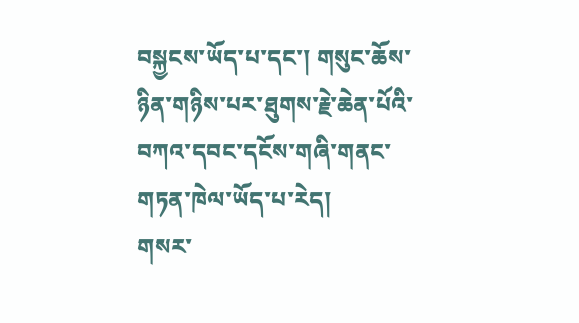བསྐྱངས་ཡོད་པ་དང་། གསུང་ཆོས་ཉིན་གཉིས་པར་ཐུགས་རྗེ་ཆེན་པོའི་བཀའ་དབང་དངོས་གཞི་གནང་གཏན་ཁེལ་ཡོད་པ་རེད།
གསར་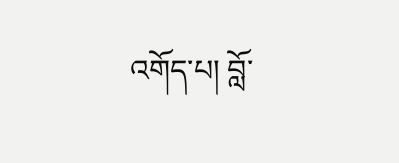འགོད་པ། བློ་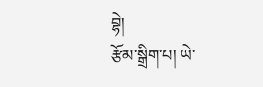བྷེ།
རྩོམ་སྒྲིག་པ། ཡེ་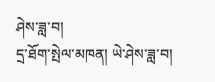ཤེས་ཟླ་བ།
དྲ་ཐོག་སྤེལ་མཁན། ཡེ་ཤེས་ཟླ་བ།